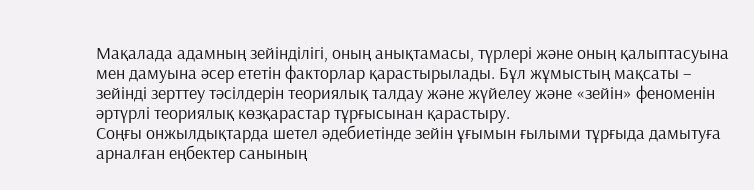Мақалада адамның зейінділігі, оның анықтамасы, түрлері және оның қалыптасуына мен дамуына әсер ететін факторлар қарастырылады. Бұл жұмыстың мақсаты – зейінді зерттеу тәсілдерін теориялық талдау және жүйелеу және «зейін» феноменін әртүрлі теориялық көзқарастар тұрғысынан қарастыру.
Соңғы онжылдықтарда шетел әдебиетінде зейін ұғымын ғылыми тұрғыда дамытуға арналған еңбектер санының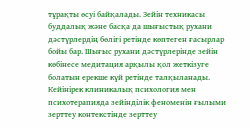тұрақты өсуі байқалады. Зейін техникасы буддалық және басқа да шығыстық рухани дәстүрлердің бөлігі ретінде көптеген ғасырлар бойы бар. Шығыс рухани дәстүрлерінде зейін көбінесе медитация арқылы қол жеткізуге болатын ерекше күй ретінде талқыланады. Кейінірек клиникалық психология мен психотерапияда зейінділік феноменін ғылыми зерттеу контекстінде зерттеу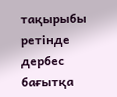тақырыбы ретінде дербес бағытқа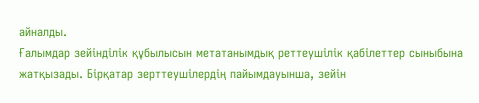айналды.
Ғалымдар зейінділік құбылысын метатанымдық реттеушілік қабілеттер сыныбына жатқызады. Бірқатар зерттеушілердің пайымдауынша, зейін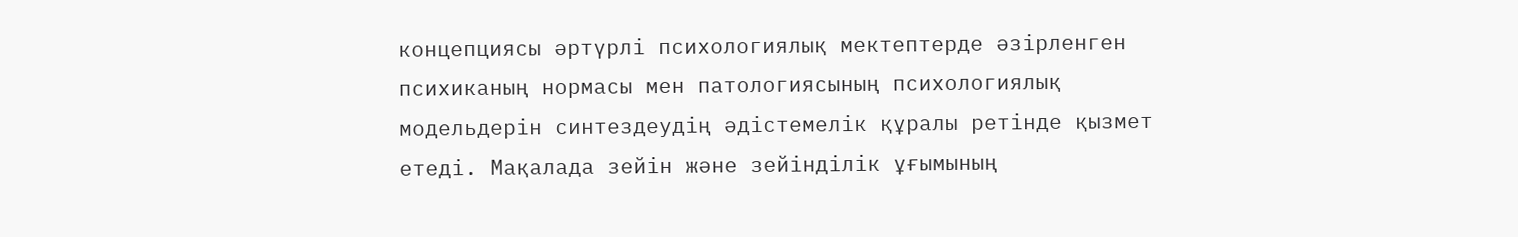концепциясы әртүрлі психологиялық мектептерде әзірленген психиканың нормасы мен патологиясының психологиялық модельдерін синтездеудің әдістемелік құралы ретінде қызмет етеді. Мақалада зейін және зейінділік ұғымының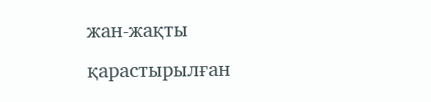жан-жақты қарастырылған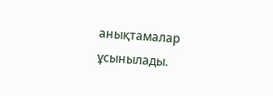анықтамалар ұсынылады.